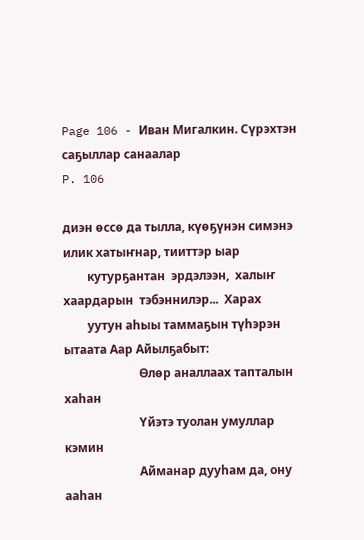Page 106 - Иван Мигалкин. Сүрэхтэн саҕыллар санаалар
P. 106

диэн өссө да тылла, күөҕүнэн симэнэ илик хатыҥнар, тииттэр ыар
        кутурҕантан  эрдэлээн,  халыҥ  хаардарын  тэбэннилэр...  Харах
        уутун аһыы таммаҕын түһэрэн ытаата Аар Айылҕабыт:
                         Өлөр аналлаах тапталын хаһан
                         Үйэтэ туолан умуллар кэмин
                         Айманар дууһам да, ону ааһан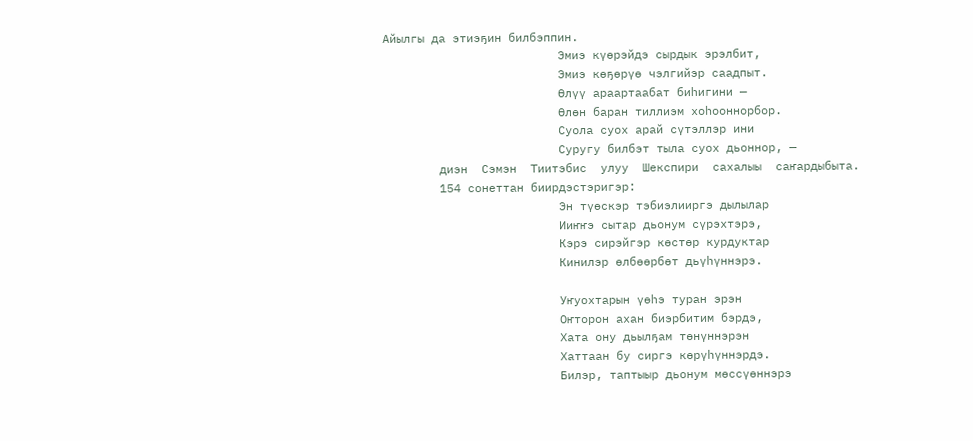Айылгы да этиэҕин билбэппин.
                         Эмиэ күөрэйдэ сырдык эрэлбит,
                         Эмиэ көҕөрүө чэлгийэр саадпыт.
                         Өлүү араартаабат биһигини —
                         Өлөн баран тиллиэм хоһооннорбор.
                         Суола суох арай сүтэллэр ини
                         Суругу билбэт тыла суох дьоннор, —
        диэн  Сэмэн  Тиитэбис  улуу  Шекспири  сахалыы  саҥардыбыта.
        154 сонеттан биирдэстэригэр:
                         Эн түөскэр тэбиэлииргэ дылылар
                         Ииҥҥэ сытар дьонум сүрэхтэрэ,
                         Кэрэ сирэйгэр көстөр курдуктар
                         Кинилэр өлбөөрбөт дьүһүннэрэ.

                         Уҥуохтарын үөһэ туран эрэн
                         Оҥторон ахан биэрбитим бэрдэ,
                         Хата ону дьылҕам төнүннэрэн
                         Хаттаан бу сиргэ көрүһүннэрдэ.
                         Билэр, таптыыр дьонум мөссүөннэрэ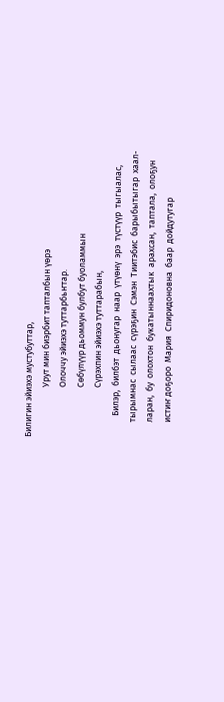Билигин эйиэхэ мустубуттар,
                         Урут мин биэрбит тапталбын үөрэ
                         Олоччу эйиэхэ туттарбьҥтар.
                         Сөбүлүүр дьоммун булбут буоламмын
                         Сүрэхпин эйиэхэ туттарабын,
           Билэр,  билбэт  дьонугар  наар  үтүөнү  эрэ  түстүүр  тыгыалас,
        тырымнас  сылаас  сүрэҕин  Сэмэн  Тиитэбис  барыбытыгар  хаал-
        ларан,  бу  олохтон  букатыннаахтык  арахсан,  таптала,  олоҕун
        истиҥ доҕоро  Мария  Спиридоновна  баар  дойдутугар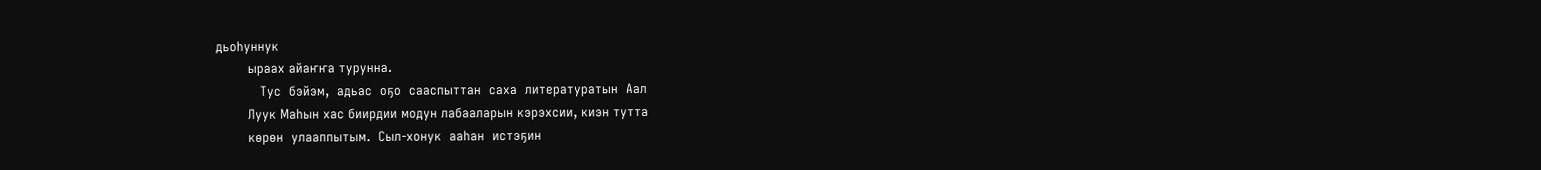дьоһуннук
        ыраах айаҥҥа турунна.
           Тус  бэйэм,  адьас  оҕо  сааспыттан  саха  литературатын  Аал
        Луук Маһын хас биирдии модун лабааларын кэрэхсии, киэн тутта
        көрөн  улааппытым.  Сыл-хонук  ааһан  истэҕин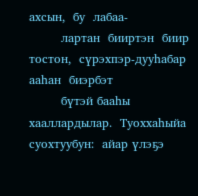ахсын,  бу  лабаа-
        лартан  бииртэн  биир  тостон,  сүрэхпэр-дууһабар  ааһан  биэрбэт
        бүтэй бааһы хааллардылар.  Туоххаһыйа суохтуубун:  айар үлэҕэ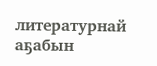литературнай  аҕабын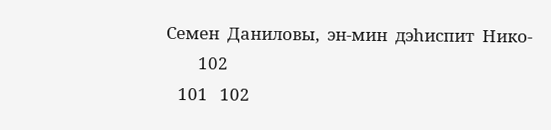Семен  Даниловы,  эн-мин  дэһиспит  Нико-
        102
   101   102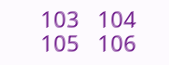103   104   105   106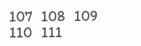107   108   109   110   111